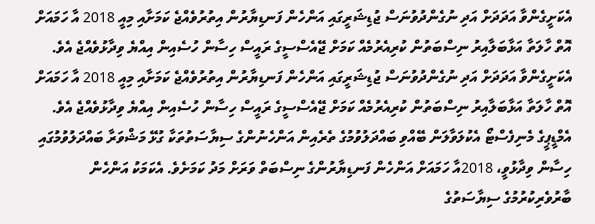އެކަށީގެންވާ އަދަދަށް އަދި ނުގެންދުވުނަސް ޖުޑިޝަރީގައި އަންހެން ފަނޑިޔާރުން އިތުރުވެއްޖެ ކަމަށާއި މިއީ 2018 އާ ހަމައަށް އޮތް ހާލަތާ އަޅާބަލާއިރު ނިސްބަތުން ކުރިއެރުމެއް ކަމަށް ޖޭއެސްސީގެ ރައީސް ހިސާން ހުސެއިން އިއްޔެ ވިދާޅުވެއްޖެ އެވެ.
އެކަށީގެންވާ އަދަދަށް އަދި ނުގެންދުވުނަސް ޖުޑިޝަރީގައި އަންހެން ފަނޑިޔާރުން އިތުރުވެއްޖެ ކަމަށާއި މިއީ 2018 އާ ހަމައަށް އޮތް ހާލަތާ އަޅާބަލާއިރު ނިސްބަތުން ކުރިއެރުމެއް ކަމަށް ޖޭއެސްސީގެ ރައީސް ހިސާން ހުސެއިން އިއްޔެ ވިދާޅުވެއްޖެ އެވެ.
އެމްޑީޕީގެ މެނިފެސްޓޯ އެކުލަވާލަން ބޭއްވި ބައްދަލުވުމުގެ ތެރެއިން އަންހެނުންގެ ސިޔާސަތުތަކާ ގުޅޭ މަޝްވަރާ ބައްދަލުވުމުގައި ހިސާން ވިދާޅުވީ، 2018އާ ހަމައަށް އަންހެން ފަނޑިޔާރުންގެ ނިސްބަތް ވަރަށް މަދު ކަމަށެވެ. އެކަމަކު އަންހެން ބާރުވެރިކުރުމުގެ ސިޔާސަތުގެ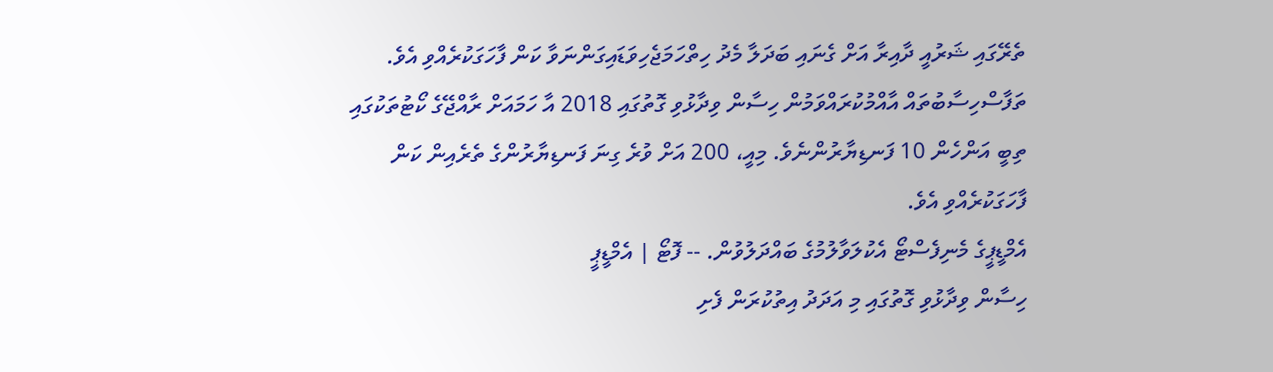ތެރޭގައި ޝަރުއީ ދާއިރާ އަށް ގެނައި ބަދަލާ މެދު ހިތްހަމަޖެހިވަޑައިގަންނަވާ ކަން ފާހަގަކުރެއްވި އެވެ.
ތަފާސްހިސާބުތައް އާއްމުކުރައްވަމުން ހިސާން ވިދާޅުވި ގޮތުގައި 2018 އާ ހަމައަށް ރާއްޖޭގެ ކޯޓުތަކުގައި ތިބީ އަންހެން 10 ފަނޑިޔާރުންނެވެ. މިއީ، 200 އަށް ވުރެ ގިނަ ފަނޑިޔާރުންގެ ތެރެއިން ކަން ފާހަގަކުރެއްވި އެވެ.
އެމްޑީޕީގެ މެނިފެސްޓޯ އެކުލަވާލުމުގެ ބައްދަލުވުން. -- ފޮޓޯ | އެމްޑީޕީ
ހިސާން ވިދާޅުވި ގޮތުގައި މި އަދަދު އިތުކުރަން ފެށި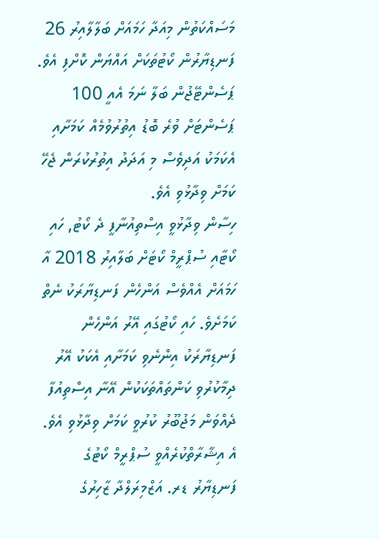މަސައްކަތުން މިއަދާ ހަމައަށް ބަލާލާއިރު 26 ފަނޑިޔާރުން ކޯޓުތަކަށް އައްޔަން ކޮށްފި އެވެ. ޕަސެންޓޭޖުން ބަލާ ނަމަ އެއީ 100 ޕަސެންޓަށް ވުރެ ބޮޑު އިތުރުވުމެއް ކަމަށާއި އެކަމަކު އަދިވެސް މި އަދަދު އިތުރުކުރަން ޖެހޭ ކަމަށް ވިދާޅުވި އެވެ.
ހިސާން ވިދާޅުވީ އިސްތިއުނާފީ ދެ ކޯޓު, ހައި ކޯޓާއި ސުޕްރީމް ކޯޓަށް ބަލާއިރު 2018 އާ ހަމައަށް އެއްވެސް އަންހެން ފަނޑިޔާރަކު ނެތް ކަމަށެވެ. ހައި ކޯޓުގައި އޭރު އަންހެން ފަނޑިޔާރަކު އިންނެވި ކަމަށާއި އެކަކު އޭރު ދިމާކުރުވި ކަންތައްތަކަކުން އޭނާ އިސްތިއުފާ ދެއްވަން މަޖުބޫރު ކުރުވީ ކަމަށް ވިދާޅުވި އެވެ.
އެ އިޝާރާތްކުރެއްވީ ސުޕްރީމް ކޯޓުގެ ފަނޑިޔާރު ޑރ. އަޒްމިރަލްދާ ޒާހިރުގެ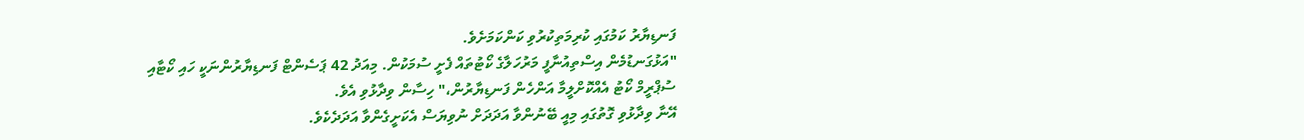ފަނޑިޔާރު ކަމުގައި ކުރިމަތިކުރުވި ކަންކަމަށެވެ.
"އަޅުގަނޑުމެން އިސްތިއުނާފީ މަރުހަލާގެ ކޯޓުތައް ފެށީ ސުމަކުން. މިއަދު 42 ޕަސެންޓް ފަނޑިޔާރުންނަކީ ހައި ކޯޓާއި ސުޕްރީމް ކޯޓު އެއްކޮށްލީމާ އަންހެން ފަނޑިޔާރުން،" ހިސާން ވިދާޅުވި އެވެ.
އޭނާ ވިދާޅުވި ގޮތުގައި މިއީ ބޭނުންވާ އަދަދަށް ނުވިޔަސް އެކަށީގެންވާ އަދަދެކެވެ.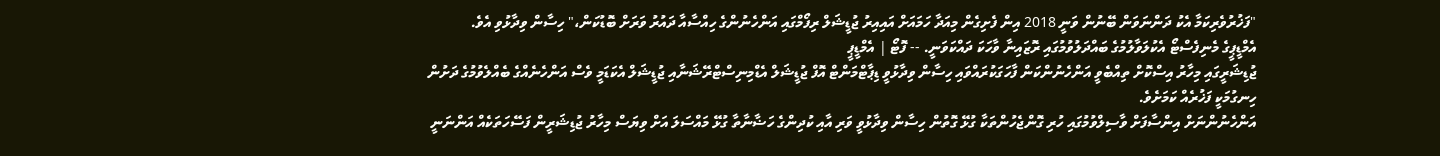"ފަޚުރުވެރިކަމާ އެކު ދަންނަވަން ބޭނުން ވަނީ 2018 އިން ފެށިގެން މިއަދާ ހަމައަށް އައިއިރު ޖުޑީޝަލް ރިފޯމްގައި އަންހެނުންގެ ހިއްސާއާ ދައުރު ވަރަށް ބޮޑުކަން،" ހިސާން ވިދާޅުވި އެވެ.
އެމްޑީޕީގެ މެނިފެސްޓޯ އެކުލަވާލުމުގެ ބައްދަލުވުމުގައި ރޮޒައިނާ ވާހަކަ ދައްކަވަނީ. -- ފޮޓޯ | އެމްޑީޕީ
ޖުޑިޝަރީގައި މިހާރު އިސްކޮށް ތިއްބެވީ އަންހެނުންކަން ފާހަގަކުރައްވައި ހިސާން ވިދާޅުވީ ޑިޕާޓްމަންޓް އޮފް ޖުޑީޝަލް އެޑްމިނިސްޓްރޭޝަނާއި ޖުޑީޝަލް އެކަޑަމީ ވެސް އަންހެނެއްގެ ބެއްލެވުމުގެ ދަށުން ހިނގުމަކީ ފަޚުރެއް ކަމަށެވެ.
އަންހެނުންނަށް އިންސާފަށް ވާސިލްވުމުގައި ހުރި ގޮންޖެހުންތަކާ ގުޅޭ ގޮތުން ހިސާން ވިދާޅުވީ ވަރި އާއި ކުދިންގެ ހަޟާނާތާ ގުޅޭ މައްސަލަ އަށް ވިޔަސް މިހާރު ޖުޑިޝަރީން ފަސޭހަތަކެއް އަންނަނީ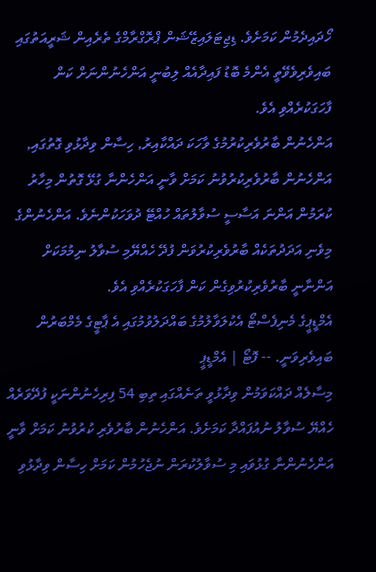ހޯދައިދެމުން ކަމަށެވެ. ޑިޖިޓަލައިޒޭޝަން ޕްރޮގްރާމްގެ ތެރެއިން ޝަރީއަތުގައި ބައިވެރިވެވޭތީ އެންމެ ބޮޑު ފައިދާއެއް ލިބުނީ އަންހެނުންނަށް ކަން ފާހަގަކުރެއްވި އެވެ.
އަންހެނުން ބާރުވެރިކުރުމުގެ ވާހަކަ ދައްކާއިރު, ހިސާން ވިދާޅުވި ގޮތުގައި, އަންހެނުން ބާރުވެރިކުރުވުނު ކަމަށް ވާނީ އަންހެންނާ ގުޅޭ ގޮތުން މިހާރު ކުރަމުން އަންނަ އަސާސީ ސުވާލުތައް ހުއްޓޭ ދުވަހަކުންނެވެ. އަންހެނުންގެ މިވެނި އަދަދުތަކެއް ބާރުވެރިކުރުވަން ފުދޭ ހެއްޔޭމި ސުވާލު ނިމުމަކަށް އަންނާނީ ބާރުވެރިކުރުވިގެން ކަން ފާހަގަކުރެއްވި އެވެ.
އެމްޑީޕީގެ މެނިފެސްޓޯ އެކުލަވާލުމުގެ ބައްދަލުވުމުގައި އެ ޕާޓީގެ މެމްބަރުން ބައިވެރިވަނީ. -- ފޮޓޯ | އެމްޑީޕީ
މިސާލެއް ދައްކަވަމުން ވިދާޅުވީ ތަނެއްގައި ތިބި 54 ފިރިހެނުންނަކީ ފުދޭވަރެއް ހެއްޔޭ ސުވާލު ނުއުފައްދާ ކަމަށެވެ. އަންހެނުން ބާރުވެރި ކުރުވުނު ކަމަށް ވާނީ އަންހެނުންނާ ގުޅުވައި މި ސުވާލުކުރަން ނުޖެހުމުން ކަމަށް ހިސާން ވިދާޅުވި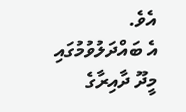އެވެ.
އެ ބައްދަލުވުމުގައި މީދޫ ދާއިރާގެ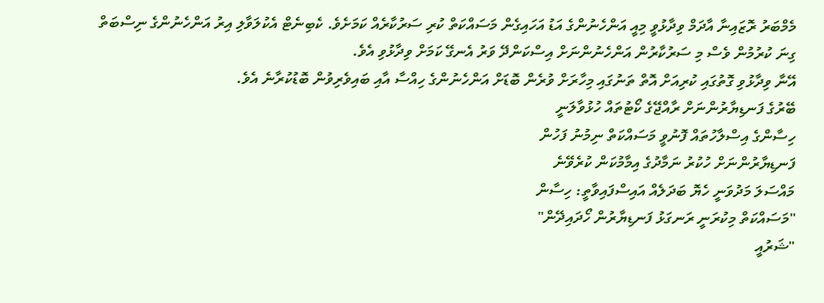މެމްބަރު ރޮޒައިނާ އާދަމް ވިދާޅުވީ މިއީ އަންހެނުންގެ އަޑު އަހައިގެން މަސައްކަތް ކުރި ސަރުކާރެއް ކަމަށެވެ. ކެބިނެޓް އެކުލަވާލި އިރު އަންހެނުންގެ ނިސްބަތް ގިނަ ކުރުމުން ވެސް މި ސަރުކާރުން އަންހެނުންނަށް އިސްކަންދޭ ވަރު އެނގޭ ކަމަށް ވިދާޅުވި އެވެ.
އޭނާ ވިދާޅުވި ގޮތުގައި ކުރިއަށް އޮތް ތަނުގައި މިހާރަށް ވުރެން ބޮޑަށް އަންހެނުންގެ ހިއްސާ އާއި ބައިވެރިވުން ބޮޑުކުރާނެ އެވެ.
ބޭރުގެ ފަނޑިޔާރުންނަށް ރާއްޖޭގެ ކޯޓުތައް ހުޅުވާލަނީ
ހިސާންގެ އިސްލާހުތައް ފޮނުވީ މަސައްކަތް ނިމުނު ފަހުން
ފަނޑިޔާރުންނަށް ހުކުރު ނަމާދުގެ އިމާމުކަން ކުރެވޭނެ
މައްސަލަ މަދުވަނީ ހެޔޮ ބަދަލެއް އައިސްފައިވާތީ: ހިސާން
"މަސައްކަތް މިކުރަނީ ރަނގަޅު ފަނޑިޔާރުން ހޯދައިދޭން"
"ޝަރުއީ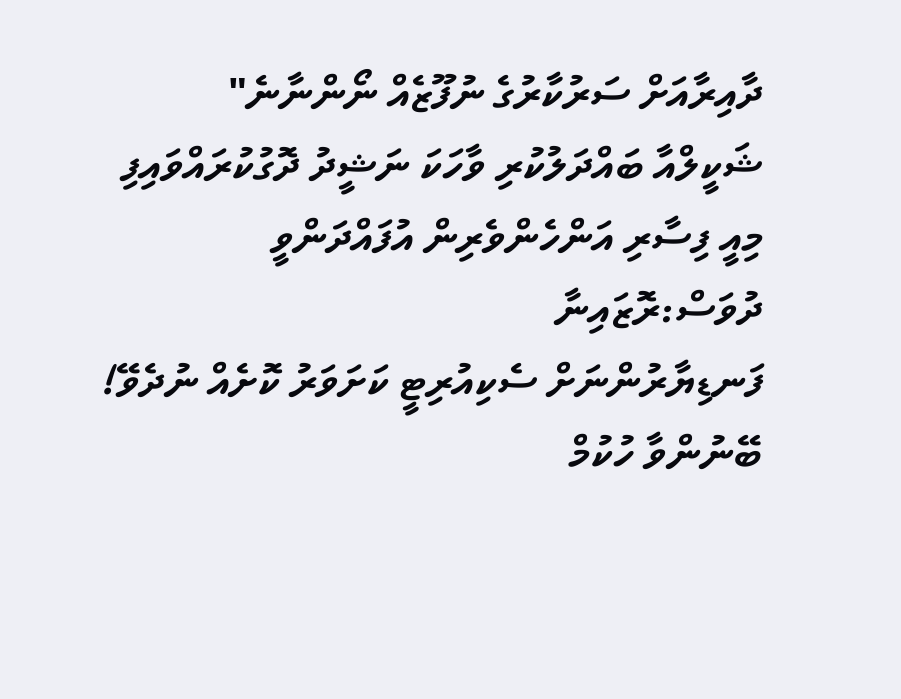ދާއިރާއަށް ސަރުކާރުގެ ނުފޫޒެއް ނޯންނާނެ"
ޝަކީލްއާ ބައްދަލުކުރި ވާހަކަ ނަޝީދު ދޮގުކުރައްވައިފި
މިއީ ފިސާރި އަންހެންވެރިން އުފައްދަންވީ ދުވަސް:ރޮޒައިނާ
ފަނޑިޔާރުންނަށް ސެކިއުރިޓީ ކަށަވަރު ކޮށެއް ނުދެވޭ!
ބޭނުންވާ ހުކުމް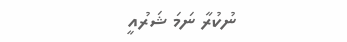ނުކުރާ ނަމަ ޝަރުއީ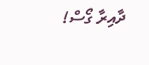ދާއިރާ ގޯސް!